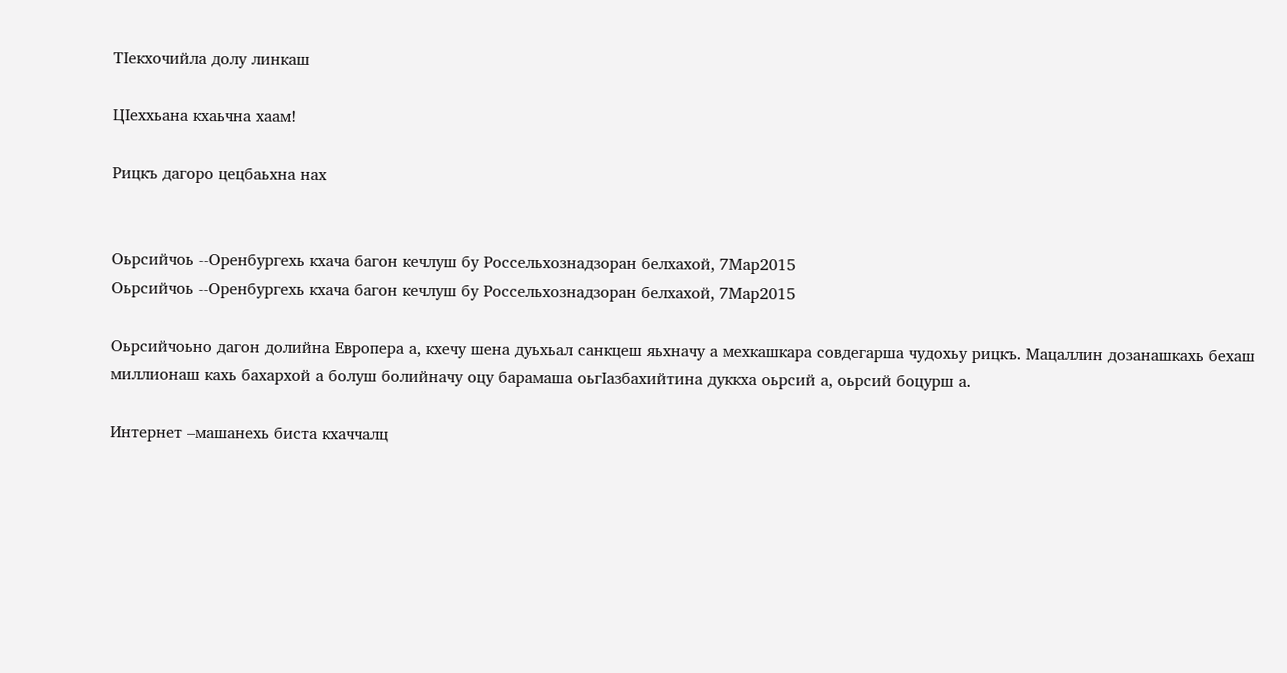ТIекхочийла долу линкаш

ЦIеххьана кхаьчна хаам!

Рицкъ дагоро цецбаьхна нах


Оьрсийчоь --Оренбургехь кхача багон кечлуш бу Россельхознадзоран белхахой, 7Мар2015
Оьрсийчоь --Оренбургехь кхача багон кечлуш бу Россельхознадзоран белхахой, 7Мар2015

Оьрсийчоьно дагон долийна Европера а, кхечу шена дуьхьал санкцеш яьхначу а мехкашкара совдегарша чудохьу рицкъ. Мацаллин дозанашкахь бехаш миллионаш кахь бахархой а болуш болийначу оцу барамаша оьгIазбахийтина дуккха оьрсий а, оьрсий боцурш а.

Интернет –машанехь биста кхаччалц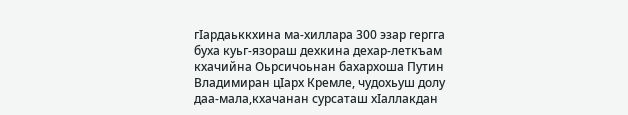гIардаьккхина ма-хиллара 300 эзар гергга буха куьг-язораш дехкина дехар-леткъам кхачийна Оьрсичоьнан бахархоша Путин Владимиран цIарх Кремле, чудохьуш долу даа-мала,кхачанан сурсаташ хIаллакдан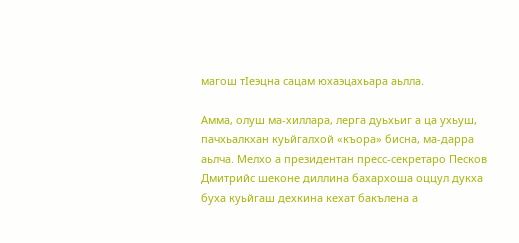магош тIеэцна сацам юхаэцахьара аьлла.

Амма, олуш ма-хиллара, лерга дуьхьиг а ца ухьуш, пачхьалкхан куьйгалхой «къора» бисна, ма-дарра аьлча. Мелхо а президентан пресс-секретаро Песков Дмитрийс шеконе диллина бахархоша оццул дукха буха куьйгаш дехкина кехат бакълена а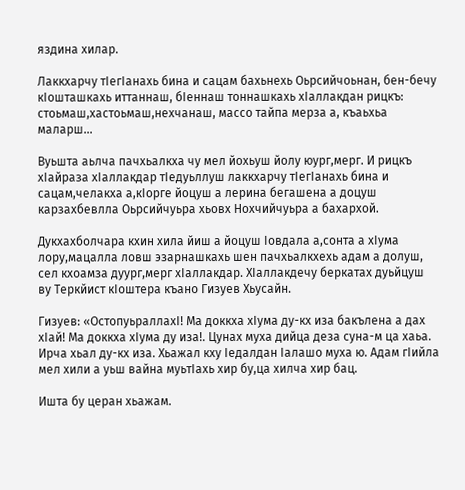яздина хилар.

Лаккхарчу тIегIанахь бина и сацам бахьнехь Оьрсийчоьнан, бен-бечу кIошташкахь иттаннаш, бIеннаш тоннашкахь хIаллакдан рицкъ: стоьмаш,хастоьмаш,нехчанаш, массо тайпа мерза а, къаьхьа маларш…

Вуьшта аьлча пачхьалкха чу мел йохьуш йолу юург,мерг. И рицкъ хIайраза хIаллакдар тIедуьллуш лаккхарчу тIегIанахь бина и сацам,челакха а,кIорге йоцуш а лерина бегашена а доцуш карзахбевлла Оьрсийчуьра хьовх Нохчийчуьра а бахархой.

Дукхахболчара кхин хила йиш а йоцуш Iовдала а,сонта а хIума лору,мацалла ловш эзарнашкахь шен пачхьалкхехь адам а долуш, сел кхоамза дуург,мерг хIаллакдар. ХIаллакдечу беркатах дуьйцуш ву Теркйист кIоштера къано Гизуев Хьусайн.

Гизуев: «ОстопуьраллахI! Ма доккха хIума ду-кх иза бакълена а дах хIай! Ма доккха хIума ду иза!. Цунах муха дийца деза суна-м ца хаьа. Ирча хьал ду-кх иза. Хьажал кху Iедалдан Iалашо муха ю. Адам гIийла мел хили а уьш вайна муьтIахь хир бу,ца хилча хир бац.

Ишта бу церан хьажам.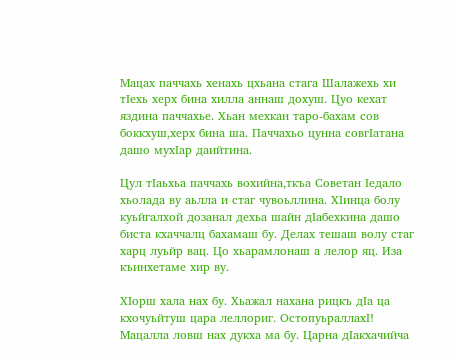Мацах паччахь хенахь цхьана стага Шалажехь хи тIехь херх бина хилла аннаш дохуш. Цуо кехат яздина паччахье. Хьан мехкан таро-бахам сов боккхуш,херх бина ша. Паччахьо цунна совгIатана дашо мухIар даийтина.

Цул тIаьхьа паччахь вохийна,ткъа Советан Iедало хьолада ву аьлла и стаг чувоьллина. ХIинца болу куьйгалхой дозанал дехьа шайн дIабехкина дашо биста кхаччалц бахамаш бу. Делах тешаш волу стаг харц луьйр вац. Цо хьарамлонаш а лелор яц. Иза къинхетаме хир ву.

ХIорш хала нах бу. Хьажал нахана рицкъ дIа ца кхочуьйтуш цара леллориг. ОстопуьраллахI! Мацалла ловш нах дукха ма бу. Царна дIакхачийча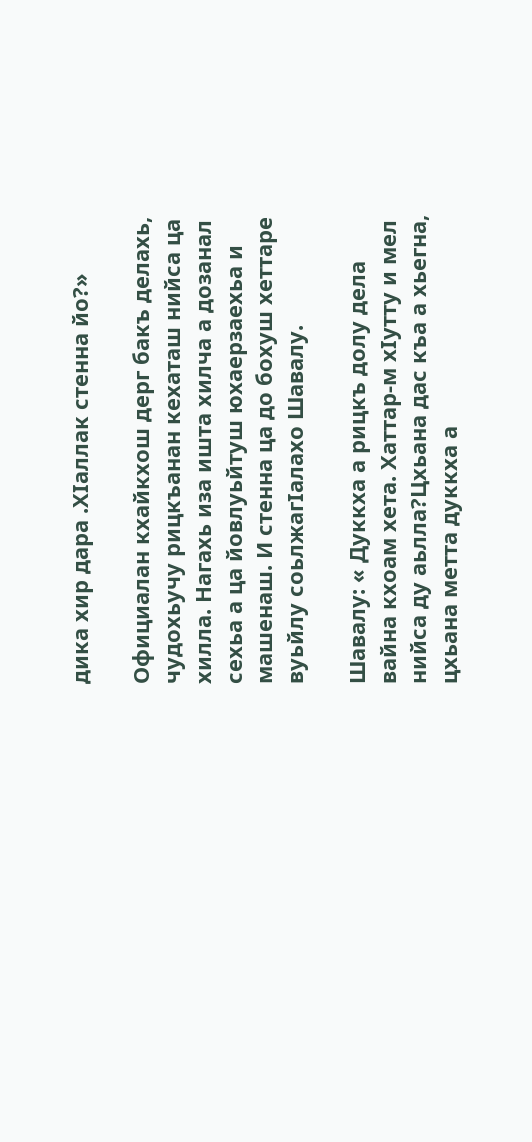дика хир дара .ХIаллак стенна йо?»

Официалан кхайкхош дерг бакъ делахь, чудохьучу рицкъанан кехаташ нийса ца хилла. Нагахь иза ишта хилча а дозанал сехьа а ца йовлуьйтуш юхаерзаехьа и машенаш. И стенна ца до бохуш хеттаре вуьйлу соьлжагIалахо Шавалу.

Шавалу: « Дуккха а рицкъ долу дела вайна кхоам хета. Хаттар-м хIутту и мел нийса ду аьлла?Цхьана дас къа а хьегна, цхьана метта дуккха а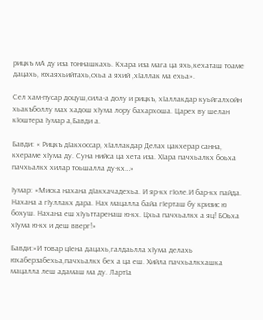рицкъ мА ду иза тоннашкахь. Кхара иза мага ца яхь,кехаташ тоаме дацахь, юхаяхьийтахь,схьа а яхий ,хIаллак ма ехьа».

Сел хам-пусар доцуш,сила-а долу и рицкъ, хIаллакдар куьйгалхойн хьакъболлу мах хадош хIума лору бахархоша. Царех ву шелан кIоштера Iумар а,Бавди а.

Бавди: « Рицкъ дIакхоссар, хIаллакдар Делах цакхерар санна, кхераме хIума ду. Суна нийса ца хета иза. ХIара пачхьалкх боьха пачхьалкх хилар тоьшалла ду-кх…»

Iумар: «Миска нахана дIакхачадехьа. И яр-кх гIоле.И бар-кх пайда. Нахана а гIуллакх дара. Нах мацалла байа гIерташ бу кризис ю бохуш. Нахана еш хIуьттаренаш ю-кх. Цхьа пачхьалкх а яц! БОьха хIума ю-кх и деш вверг!»

Бавди:»И товар цIена дацахь,галдаьлла хIума делахь юхаберзабехьа,пачхьалкх бех а ца еш. Хийла пачхьалкхашка мацалла леш адамаш ма ду. ЛартIа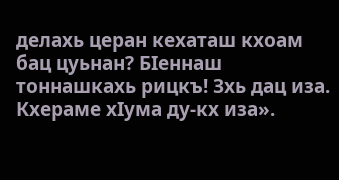делахь церан кехаташ кхоам бац цуьнан? БIеннаш тоннашкахь рицкъ! Зхь дац иза. Кхераме хIума ду-кх иза».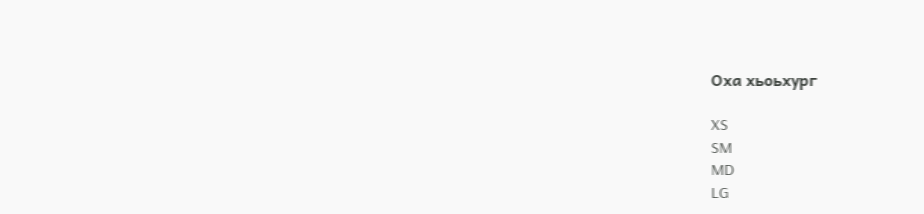Оха хьоьхург

XS
SM
MD
LG